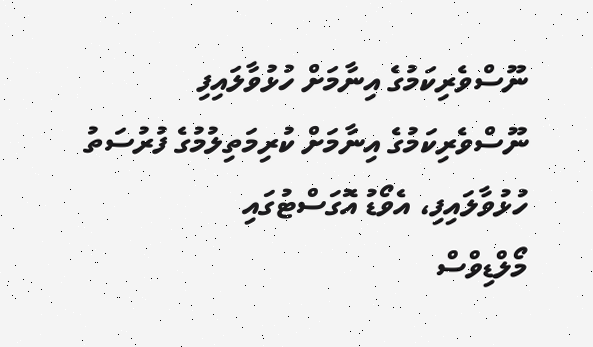ނޫސްވެރިކަމުގެ އިނާމަށް ހުޅުވާލައިފި
ނޫސްވެރިކަމުގެ އިނާމަށް ކުރިމަތިލުމުގެ ފުރުސަތު ހުޅުވާލައިފި، އެވޯޑު އޮގަސްޓުގައި
މޯލްޑިވްސް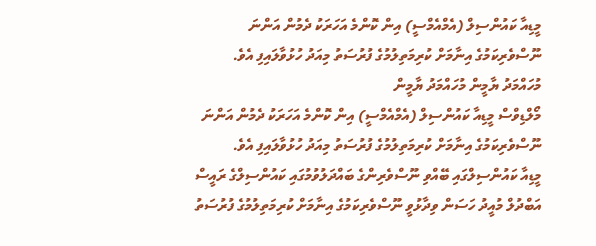މީޑިއާ ކައުންސިލް (އެމްއެމްސީ) އިން ކޮންމެ އަހަރަކު ދެމުން އަންނަ ނޫސްވެރިކަމުގެ އިނާމަށް ކުރިމަތިލުމުގެ ފުރުސަތު މިއަދު ހުޅުވާލައިފި އެވެ.
މުހައްމަދު ޔާމީން މުހައްމަދު ޔާމީން
މޯލްޑިވްސް މީޑިއާ ކައުންސިލް (އެމްއެމްސީ) އިން ކޮންމެ އަހަރަކު ދެމުން އަންނަ ނޫސްވެރިކަމުގެ އިނާމަށް ކުރިމަތިލުމުގެ ފުރުސަތު މިއަދު ހުޅުވާލައިފި އެވެ.
މީޑިއާ ކައުންސިލްގައި ބޭއްވި ނޫސްވެރިންގެ ބައްދަލުވުމުގައި ކައުންސިލްގެ ރައީސް އަބްދުލް މުއީދު ހަސަން ވިދާޅުވީ ނޫސްވެރިކަމުގެ އިނާމަށް ކުރިމަތިލުމުގެ ފުރުސަތު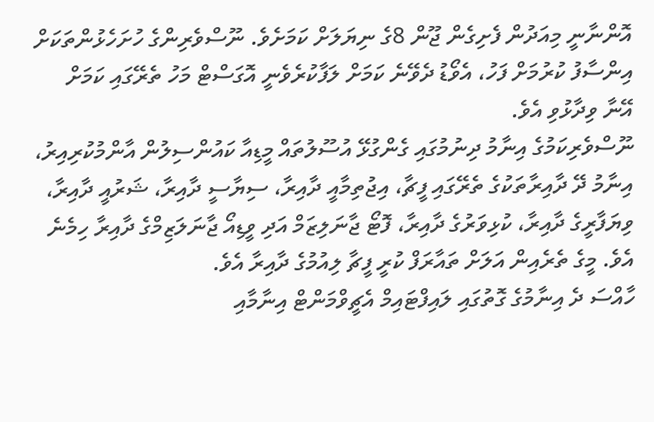އޮންނާނީ މިއަދުން ފެށިގެން ޖޫން 8ގެ ނިޔަލަށް ކަމަށެވެ. ނޫސްވެރިންގެ ހުށަހެޅުންތަކަށް އިންސާފު ކުރުމަށް ފަހު، އެވޯޑު ދެވޭނެ ކަމަށް ލަފާކުރެވެނީ އޮގަސްޓް މަހު ތެރޭގައި ކަމަށް އޭނާ ވިދާޅުވި އެވެ.
ނޫސްވެރިކަމުގެ އިނާމު ދިނުމުގައި ގެންގުޅޭ އުސޫލުތައް މީޑިއާ ކައުންސިލުން އާންމުކުރިއިރު، އިނާމު ދޭ ދާއިރާތަކުގެ ތެރޭގައި ފީޗާ، އިޖުތިމާއީ ދާއިރާ، ސިޔާސީ ދާއިރާ، ޝަރުއީ ދާއިރާ، ވިޔަފާރީގެ ދާއިރާ، ކުޅިވަރުގެ ދާއިރާ، ފޮޓޯ ޖާނަލިޒަމް އަދި ވީޑިއޯ ޖާނަލަޒިމްގެ ދާއިރާ ހިމެނެ އެވެ. މީގެ ތެރެއިން އަލަށް ތައާރަފް ކުރީ ފީޗާ ލިއުމުގެ ދާއިރާ އެވެ.
ހާއްސަ ދެ އިނާމުގެ ގޮތުގައި ލައިފްޓައިމް އެޗީވްމަންޓް އިނާމާއި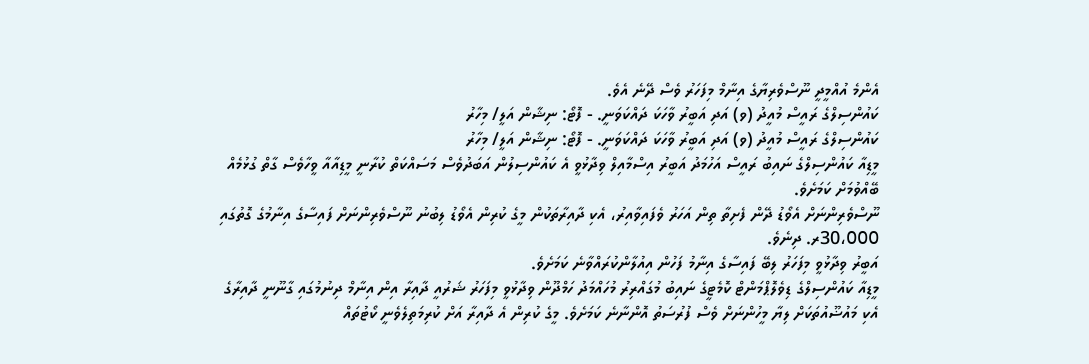އެންމެ އުއްމީދީ ނޫސްވެރިޔާގެ އިނާމް މިފަހަރު ވެސް ދޭނެ އެވެ.
ކައުންސިލްގެ ރައީސް މުއީދު (ވ) އަދި އަބީރު ވާހަކަ ދައްކަވަނީ. - ފޮޓޯ: ނިޝާން އަލީ/ މިހާރު
ކައުންސިލްގެ ރައީސް މުއީދު (ވ) އަދި އަބީރު ވާހަކަ ދައްކަވަނީ. - ފޮޓޯ: ނިޝާން އަލީ/ މިހާރު
މީޑިއާ ކައުންސިލްގެ ނައިބު ރައީސް އަހުމަދު އަބީރު އިސްމާއިލް ވިދާޅުވީ އެ ކައުންސިލުން އަބަދުވެސް މަސައްކަތް ކުރާނީ މީޑިއާއާ ވީހާވެސް ގާތް ގުޅުމެއް ބޭއްވުމަށް ކަމަށެވެ.
ނޫސްވެރިންނަށް އެވޯޑު ދޭން ފެށިތާ ތިން އަހަރު ވެފައިވާއިރު، އެކި ދާއިރާތަކުން މީގެ ކުރިން އެވޯޑު ލިބުނު ނޫސްވެރިންނަށް ފައިސާގެ އިނާމުގެ ގޮތުގައި 30،000ރ. ދިނެވެ.
އަބީރު ވިދާޅުވީ މިފަހަރު ލިބޭ ފައިސާގެ އިނާމު ފަހުން އިއުލާންކުރައްވާނެ ކަމަށެވެ.
މީޑިއާ ކައުންސިލްގެ ޑިވެލޮޕްމަންޓް ކޮމެޓީގެ ނައިބު މުގައްރިރު މުހައްމަދު ހަމްދޫން ވިދާޅުވީ މިފަހަރު ޝަރުއީ ދާއިރާ އިން އިނާމް ދިނުމުގައި ގާނޫނީ ދާއިރާގެ އެކި މައުޟޫއުތަކަށް ލިޔާ މީހުންނަށް ވެސް ފުރުސަތު އޮންނާނެ ކަމަށެވެ. މީގެ ކުރިން އެ ދާއިރާ އަށް ކުރިމަތިލެވެނީ ކޯޓުތައް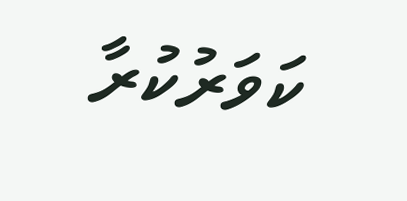ކަވަރުކުރާ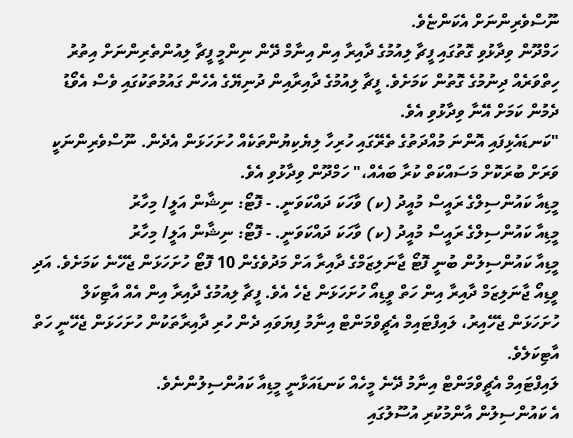ނޫސްވެރިންނަށް އެކަންޏެވެ.
ހަމްދޫން ވިދާޅުވި ގޮތުގައި ފީޗާ ލިއުމުގެ ދާއިރާ އިން އިނާމް ދޭން ނިންމީ ފީޗާ ލިއުންތެރިންނަށް އިތުރު ހިތްވަރެއް ދިނުމުގެ ގޮތުން ކަމަށެވެ. ފީޗާ ލިއުމުގެ ދާއިރާއިން ދުނިޔޭގެ އެހެން ގައުމުތަކުގައި ވެސް އެވޯޑު ދެމުން ކަމަށް އޭނާ ވިދާޅުވި އެވެ.
"ކަނޑައެޅިފައި އޮންނަ މުއްދަތުގެ ތެރޭގައި ހުރިހާ ލިޔެކިޔުންތަކެއް ހުށަހަޅަން އެދެން. ނޫސްވެރިންނަކީ ވަރަށް ބުރަކޮށް މަސައްކަތް ކުރާ ބައެއް،" ހަމްދޫން ވިދާޅުވި އެވެ.
މީޑިއާ ކައުންސިލްގެ ރައީސް މުއީދު (ކ) ވާހަކަ ދައްކަވަނީ. - ފޮޓޯ: ނިޝާން އަލީ/ މިހާރު
މީޑިއާ ކައުންސިލްގެ ރައީސް މުއީދު (ކ) ވާހަކަ ދައްކަވަނީ. - ފޮޓޯ: ނިޝާން އަލީ/ މިހާރު
މީޑިއާ ކައުންސިލުން ބުނީ ފޮޓޯ ޖާނަލިޒަމްގެ ދާއިރާ އަށް މަދުވެގެން 10 ފޮޓޯ ހުށަހަޅަން ޖެހޭނެ ކަމަށެވެ. އަދި ވީޑިއޯ ޖާނަލިޒަމް ދާއިރާ އިން ހަތް ވީޑިއޯ ހުށަހަޅަން ޖެހެ އެވެ. ފީޗާ ލިއުމުގެ ދާއިރާ އިން އެއް އާޓިކަލް ހުށަހަޅަން ޖެހޭއިރު، ލައިފްޓައިމް އެޗީވްމަންޓް އިނާމު ފިޔަވައި ދެން ހުރި ދާއިރާތަކުން ހުށަހަޅަން ޖެހޭނީ ހަތް އާޓިކަލެވެ.
ލައިފްޓައިމް އެޗީވްމަންޓް އިނާމު ދޭނެ މީހެއް ކަނޑައަޅާނީ މީޑިއާ ކައުންސިލުންނެވެ.
އެ ކައުންސިލުން އާންމުކުރި އުސޫލުގައި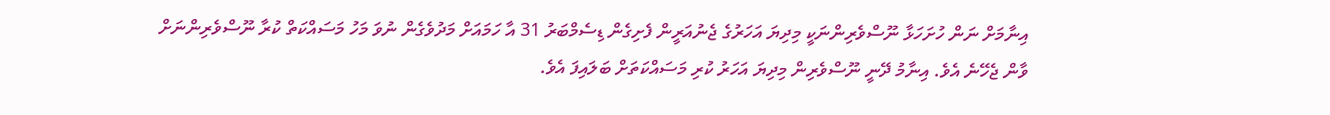އިނާމަށް ނަން ހުށަހަޅާ ނޫސްވެރިންނަކީ މިދިޔަ އަހަރުގެ ޖެނުއަރީން ފެށިގެން ޑިސެމްބަރު 31 އާ ހަމައަށް މަދުވެގެން ނުވަ މަހު މަސައްކަތް ކުރާ ނޫސްވެރިންނަށް ވާން ޖެހޭނެ އެވެ. އިނާމު ދޭނީ ނޫސްވެރިން މިދިޔަ އަހަރު ކުރި މަސައްކަތަށް ބަލައިފަ އެވެ.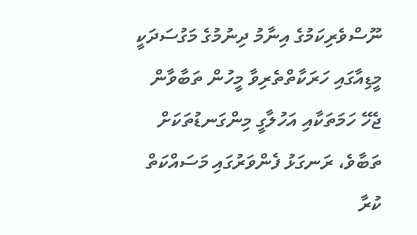ނޫސްވެރިކަމުގެ އިނާމު ދިނުމުގެ މަގުސަދަކީ މީޑިއާގައި ހަރަކާތްތެރިވާ މީހުން ތަބާވާން ޖެހޭ ހަމަތަކާއި އަހުލާގީ މިންގަނޑުތަކަށް ތަބާވެ، ރަނގަޅު ފެންވަރުގައި މަސައްކަތް ކުރާ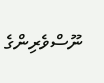ނޫސްވެރިންގެ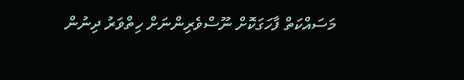މަސައްކަތް ފާހަގަކޮށް ނޫސްވެރިންނަށް ހިތްވަރު ދިނުން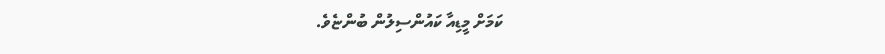ކަމަށް މީޑިއާ ކައުންސިލުން ބުންޏެވެ.